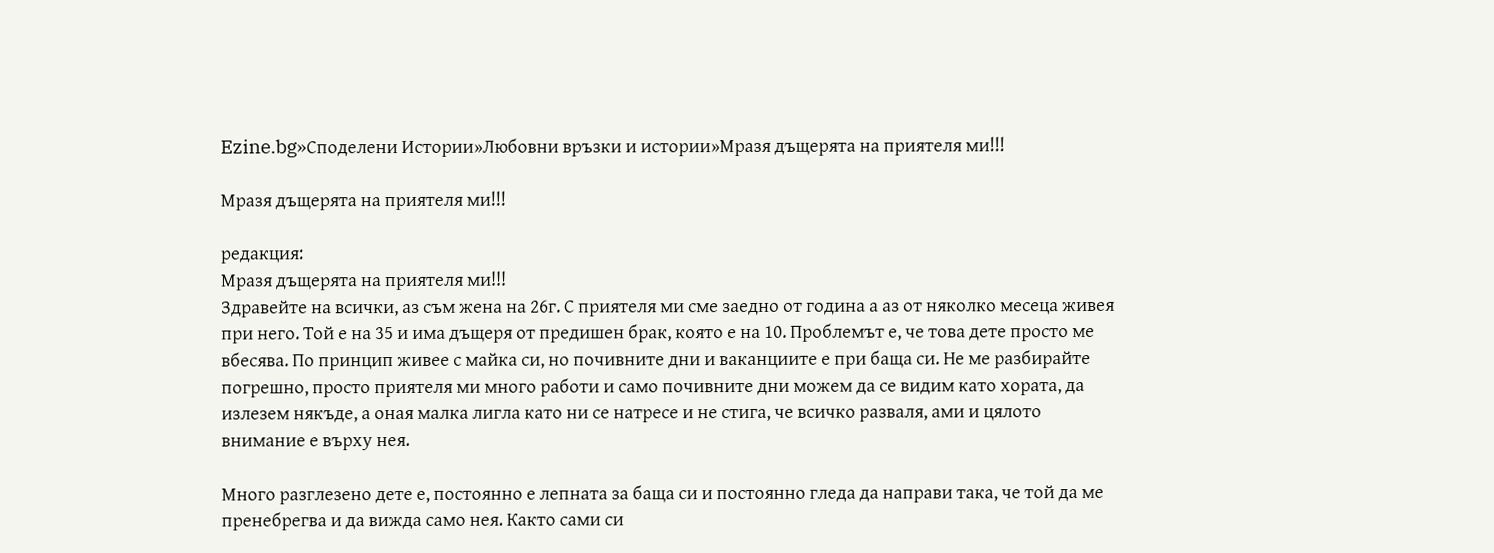Ezine.bg»Споделени Истории»Любовни връзки и истории»Мразя дъщерята на приятеля ми!!!

Мразя дъщерята на приятеля ми!!!

редакция:
Мразя дъщерята на приятеля ми!!!
Здравейте на всички, аз съм жена на 26г. С приятеля ми сме заедно от година а аз от няколко месеца живея при него. Той е на 35 и има дъщеря от предишен брак, която е на 10. Проблемът е, че това дете просто ме вбесява. По принцип живее с майка си, но почивните дни и ваканциите е при баща си. Не ме разбирайте погрешно, просто приятеля ми много работи и само почивните дни можем да се видим като хората, да излезем някъде, а оная малка лигла като ни се натресе и не стига, че всичко разваля, ами и цялото внимание е върху нея.

Много разглезено дете е, постоянно е лепната за баща си и постоянно гледа да направи така, че той да ме пренебрегва и да вижда само нея. Както сами си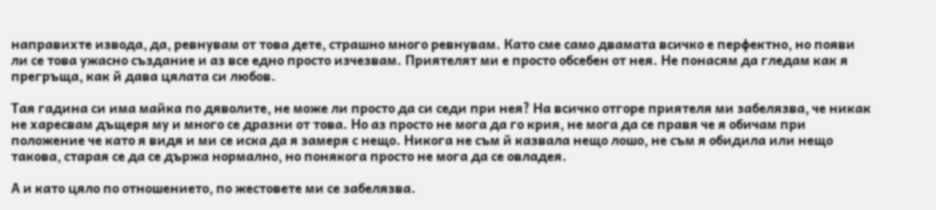направихте извода, да, ревнувам от това дете, страшно много ревнувам. Като сме само двамата всичко е перфектно, но появи ли се това ужасно създание и аз все едно просто изчезвам. Приятелят ми е просто обсебен от нея. Не понасям да гледам как я прегръща, как й дава цялата си любов.

Тая гадина си има майка по дяволите, не може ли просто да си седи при нея? На всичко отгоре приятеля ми забелязва, че никак не харесвам дъщеря му и много се дразни от това. Но аз просто не мога да го крия, не мога да се правя че я обичам при положение че като я видя и ми се иска да я замеря с нещо. Никога не съм й казвала нещо лошо, не съм я обидила или нещо такова, старая се да се държа нормално, но понякога просто не мога да се овладея.

А и като цяло по отношението, по жестовете ми се забелязва.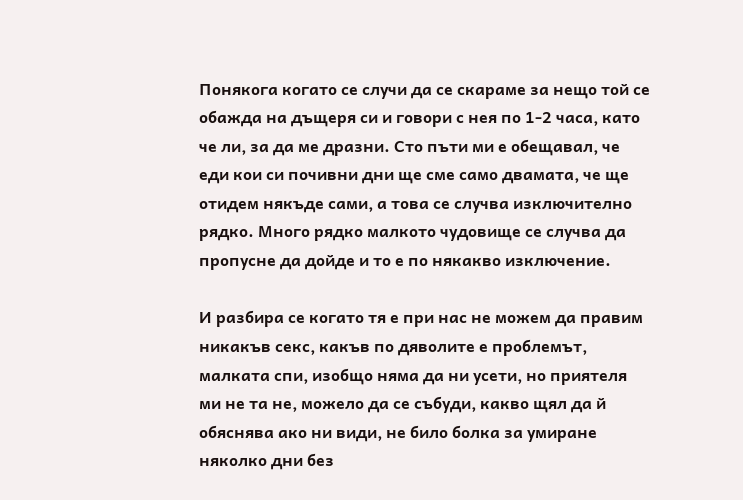Понякога когато се случи да се скараме за нещо той се обажда на дъщеря си и говори с нея по 1-2 часа, като че ли, за да ме дразни. Сто пъти ми е обещавал, че еди кои си почивни дни ще сме само двамата, че ще отидем някъде сами, а това се случва изключително рядко. Много рядко малкото чудовище се случва да пропусне да дойде и то е по някакво изключение.

И разбира се когато тя е при нас не можем да правим никакъв секс, какъв по дяволите е проблемът, малката спи, изобщо няма да ни усети, но приятеля ми не та не, можело да се събуди, какво щял да й обяснява ако ни види, не било болка за умиране няколко дни без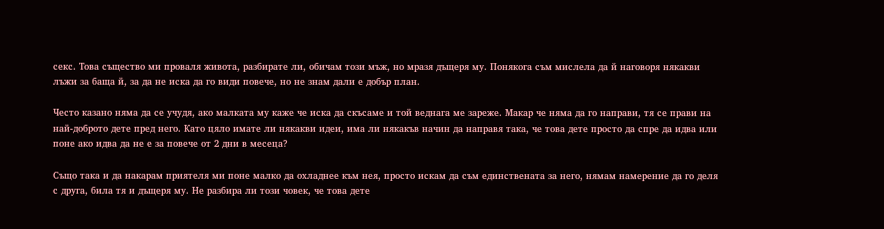секс. Това същество ми проваля живота, разбирате ли, обичам този мъж, но мразя дъщеря му. Понякога съм мислела да й наговоря някакви лъжи за баща й, за да не иска да го види повече, но не знам дали е добър план.

Често казано няма да се учудя, ако малката му каже че иска да скъсаме и той веднага ме зареже. Макар че няма да го направи, тя се прави на най-доброто дете пред него. Като цяло имате ли някакви идеи, има ли някакъв начин да направя така, че това дете просто да спре да идва или поне ако идва да не е за повече от 2 дни в месеца?

Също така и да накарам приятеля ми поне малко да охладнее към нея, просто искам да съм единствената за него, нямам намерение да го деля с друга, била тя и дъщеря му. Не разбира ли този човек, че това дете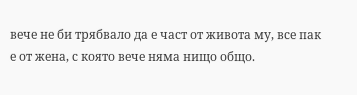вече не би трябвало да е част от живота му, все пак е от жена, с която вече няма нищо общо.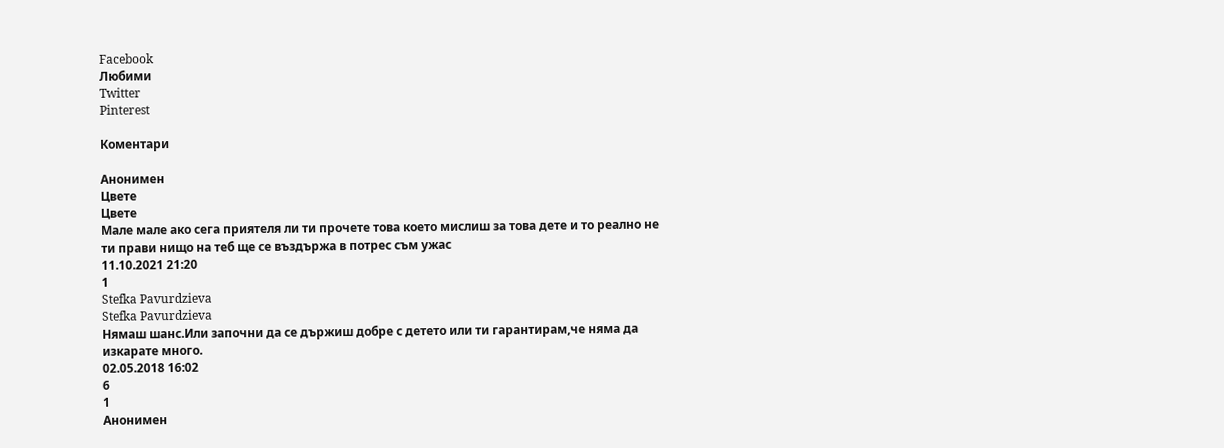Facebook
Любими
Twitter
Pinterest

Коментари

Анонимен
Цвете
Цвете
Мале мале ако сега приятеля ли ти прочете това което мислиш за това дете и то реално не ти прави нищо на теб ще се въздържа в потрес съм ужас
11.10.2021 21:20
1
Stefka Pavurdzieva
Stefka Pavurdzieva
Нямаш шанс.Или започни да се държиш добре с детето или ти гарантирам,че няма да изкарате много.
02.05.2018 16:02
6
1
Анонимен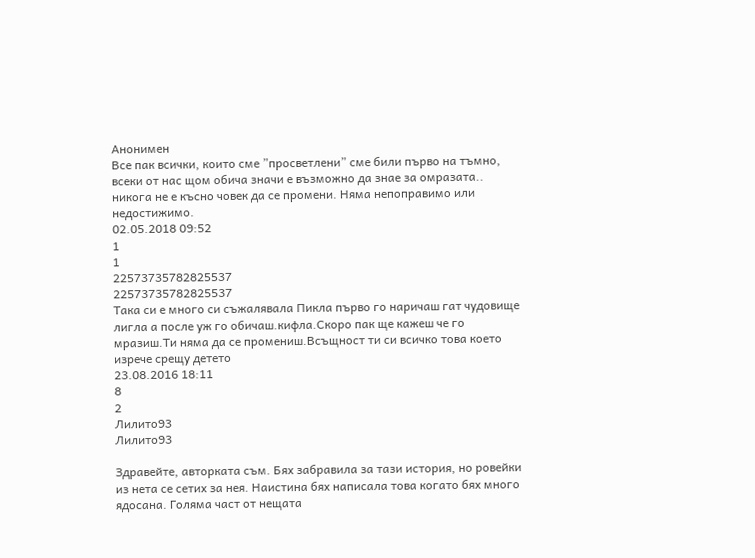Анонимен
Все пак всички, които сме ”просветлени” сме били първо на тъмно, всеки от нас щом обича значи е възможно да знае за омразата.. никога не е късно човек да се промени. Няма непоправимо или недостижимо.
02.05.2018 09:52
1
1
22573735782825537
22573735782825537
Така си е много си съжалявала Пикла първо го наричаш гат чудовище лигла а после уж го обичаш.кифла.Скоро пак ще кажеш че го мразиш.Ти няма да се промениш.Всъщност ти си всичко това което изрече срещу детето
23.08.2016 18:11
8
2
Лилито93
Лилито93

Здравейте, авторката съм. Бях забравила за тази история, но ровейки из нета се сетих за нея. Наистина бях написала това когато бях много ядосана. Голяма част от нещата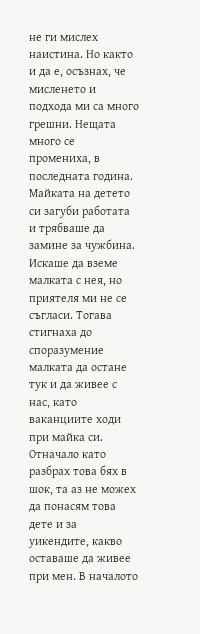не ги мислех наистина. Но както и да е, осъзнах, че мисленето и подхода ми са много грешни. Нещата много се промениха, в последната година. Майката на детето си загуби работата и трябваше да замине за чужбина. Искаше да вземе малката с нея, но приятеля ми не се съгласи. Тогава стигнаха до споразумение малката да остане тук и да живее с нас, като ваканциите ходи при майка си. Отначало като разбрах това бях в шок, та аз не можех да понасям това дете и за уикендите, какво оставаше да живее при мен. В началото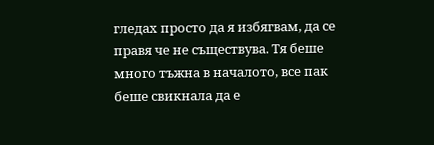гледах просто да я избягвам, да се правя че не съществува. Тя беше много тъжна в началото, все пак беше свикнала да е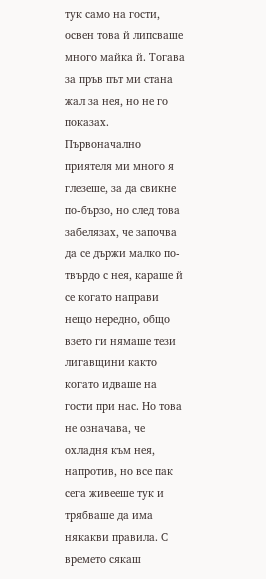тук само на гости, освен това й липсваше много майка й. Тогава за пръв път ми стана жал за нея, но не го показах. Първоначално приятеля ми много я глезеше, за да свикне по-бързо, но след това забелязах, че започва да се държи малко по-твърдо с нея, караше й се когато направи нещо нередно, общо взето ги нямаше тези лигавщини както когато идваше на гости при нас. Но това не означава, че охладня към нея, напротив, но все пак сега живееше тук и трябваше да има някакви правила. С времето сякаш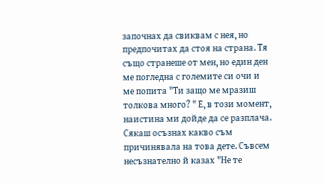започнах да свиквам с нея, но предпочитах да стоя на страна. Тя също странеше от мен, но един ден ме погледна с големите си очи и ме попита "Ти защо ме мразиш толкова много? " Е, в този момент, наистина ми дойде да се разплача. Сякаш осъзнах какво съм причинявала на това дете. Съвсем несъзнателно й казах "Не те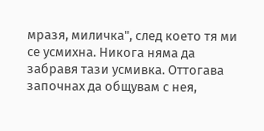мразя, миличка", след което тя ми се усмихна. Никога няма да забравя тази усмивка. Оттогава започнах да общувам с нея,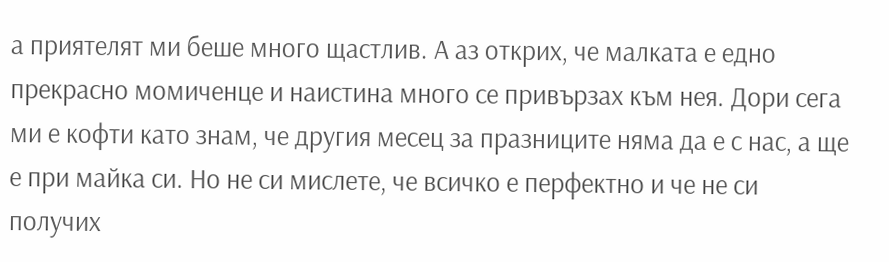а приятелят ми беше много щастлив. А аз открих, че малката е едно прекрасно момиченце и наистина много се привързах към нея. Дори сега ми е кофти като знам, че другия месец за празниците няма да е с нас, а ще е при майка си. Но не си мислете, че всичко е перфектно и че не си получих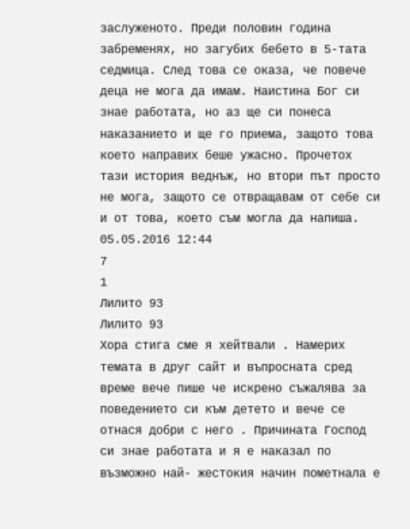заслуженото. Преди половин година забременях, но загубих бебето в 5-тата седмица. След това се оказа, че повече деца не мога да имам. Наистина Бог си знае работата, но аз ще си понеса наказанието и ще го приема, защото това което направих беше ужасно. Прочетох тази история веднъж, но втори път просто не мога, защото се отвращавам от себе си и от това, което съм могла да напиша.
05.05.2016 12:44
7
1
Лилито 93
Лилито 93
Хора стига сме я хейтвали . Намерих темата в друг сайт и въпросната сред време вече пише че искрено съжалява за поведението си към детето и вече се отнася добри с него . Причината Господ си знае работата и я е наказал по възможно най- жестокия начин пометнала е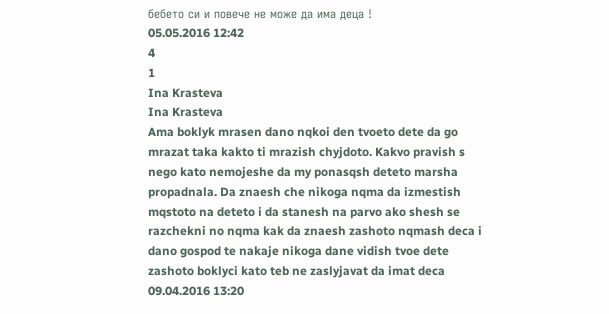бебето си и повече не може да има деца !
05.05.2016 12:42
4
1
Ina Krasteva
Ina Krasteva
Ama boklyk mrasen dano nqkoi den tvoeto dete da go mrazat taka kakto ti mrazish chyjdoto. Kakvo pravish s nego kato nemojeshe da my ponasqsh deteto marsha propadnala. Da znaesh che nikoga nqma da izmestish mqstoto na deteto i da stanesh na parvo ako shesh se razchekni no nqma kak da znaesh zashoto nqmash deca i dano gospod te nakaje nikoga dane vidish tvoe dete zashoto boklyci kato teb ne zaslyjavat da imat deca
09.04.2016 13:20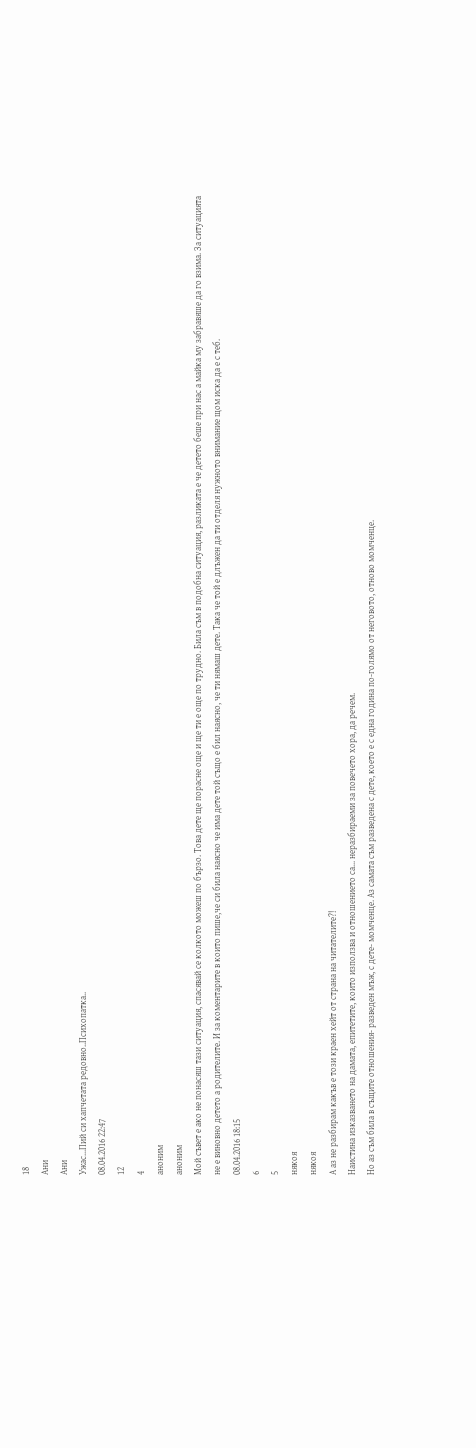18
Ани
Ани
Ужас...Пий си хапчетата редовно..Психопатка..
08.04.2016 22:47
12
4
аноним
аноним
Мой съвет е ако не понасяш тази ситуация, спасявай се колкото можеш по бързо. Това дете ще порасне още и ще ти е още по трудно. Била съм в подобна ситуация, разликата е че детето беше при нас а майка му забравяше да го взима. За ситуацията не е виновно детето а родителите. И за коментарите в които пише,че си била наясно че има дете той също е бил наясно, че ти нямаш дете. Така че той е длъжен да ти отделя нужното внимание щом иска да е с теб.
08.04.2016 18:15
6
5
някоя
някоя
А аз не разбирам какъв е този краен хейт от страна на читателите?!
Наистина изказването на дамата, епитетите, които използва и отношението са... неразбираеми за повечето хора, да речем.
Но аз съм била в същите отношения- разведен мъж, с дете- момченце. Аз самата съм разведена с дете, което е с една година по-голямо от неговото, отново момченце.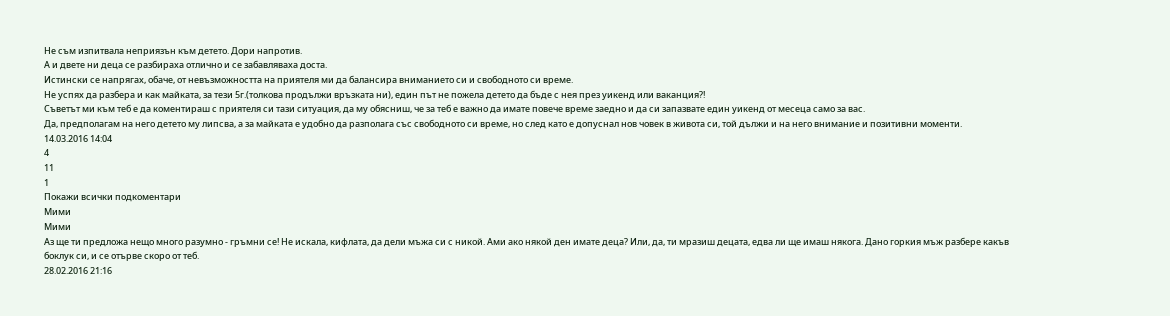Не съм изпитвала неприязън към детето. Дори напротив.
А и двете ни деца се разбираха отлично и се забавляваха доста.
Истински се напрягах, обаче, от невъзможността на приятеля ми да балансира вниманието си и свободното си време.
Не успях да разбера и как майката, за тези 5г.(толкова продължи връзката ни), един път не пожела детето да бъде с нея през уикенд или ваканция?!
Съветът ми към теб е да коментираш с приятеля си тази ситуация, да му обясниш, че за теб е важно да имате повече време заедно и да си запазвате един уикенд от месеца само за вас.
Да, предполагам на него детето му липсва, а за майката е удобно да разполага със свободното си време, но след като е допуснал нов човек в живота си, той дължи и на него внимание и позитивни моменти.
14.03.2016 14:04
4
11
1
Покажи всички подкоментари
Мими
Мими
Аз ще ти предложа нещо много разумно - гръмни се! Не искала, кифлата, да дели мъжа си с никой. Ами ако някой ден имате деца? Или, да, ти мразиш децата, едва ли ще имаш някога. Дано горкия мъж разбере какъв боклук си, и се отърве скоро от теб.
28.02.2016 21:16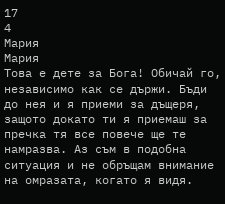17
4
Мария
Мария
Това е дете за Бога! Обичай го, независимо как се държи. Бъди до нея и я приеми за дъщеря, защото докато ти я приемаш за пречка тя все повече ще те намразва. Аз съм в подобна ситуация и не обръщам внимание на омразата, когато я видя.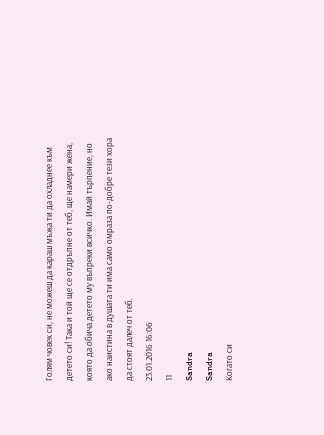Голям човек си, не можеш да караш мъжа ти да охладнее към детето си! Така и той ще се отдръпне от теб, ще намери жена, която да обича детето му въпреки всичко. Имай търпение, но ако наистина в душата ти има само омраза по-добре тези хора да стоят далеч от теб.
23.01.2016 16:06
11
Sandra
Sandra
Когато си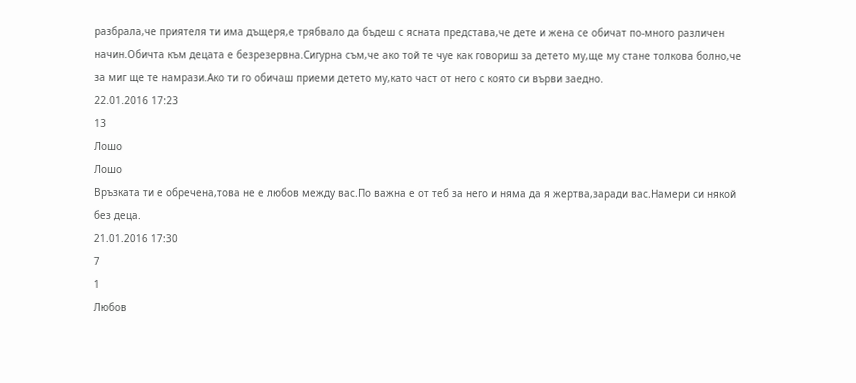разбрала,че приятеля ти има дъщеря,е трябвало да бъдеш с ясната представа,че дете и жена се обичат по-много различен начин.Обичта към децата е безрезервна.Сигурна съм,че ако той те чуе как говориш за детето му,ще му стане толкова болно,че за миг ще те намрази.Ако ти го обичаш приеми детето му,като част от него с която си върви заедно.
22.01.2016 17:23
13
Лошо
Лошо
Връзката ти е обречена,това не е любов между вас.По важна е от теб за него и няма да я жертва,заради вас.Намери си някой без деца.
21.01.2016 17:30
7
1
Любов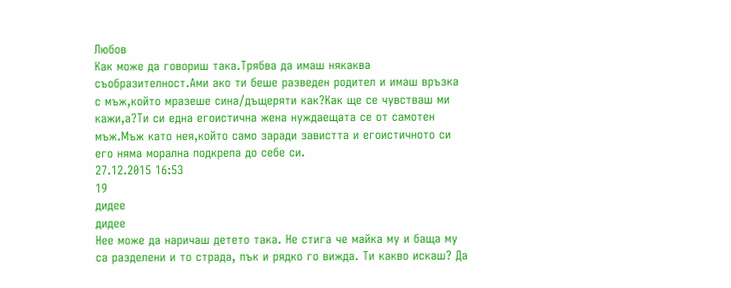Любов
Как може да говориш така.Трябва да имаш някаква съобразителност.Ами ако ти беше разведен родител и имаш връзка с мъж,който мразеше сина/дъщеряти как?Как ще се чувстваш ми кажи,а?Ти си една егоистична жена нуждаещата се от самотен мъж.Мъж като нея,който само заради завистта и егоистичното си его няма морална подкрепа до себе си.
27.12.2015 16:53
19
дидее
дидее
Нее може да наричаш детето така. Не стига че майка му и баща му са разделени и то страда, пък и рядко го вижда. Ти какво искаш? Да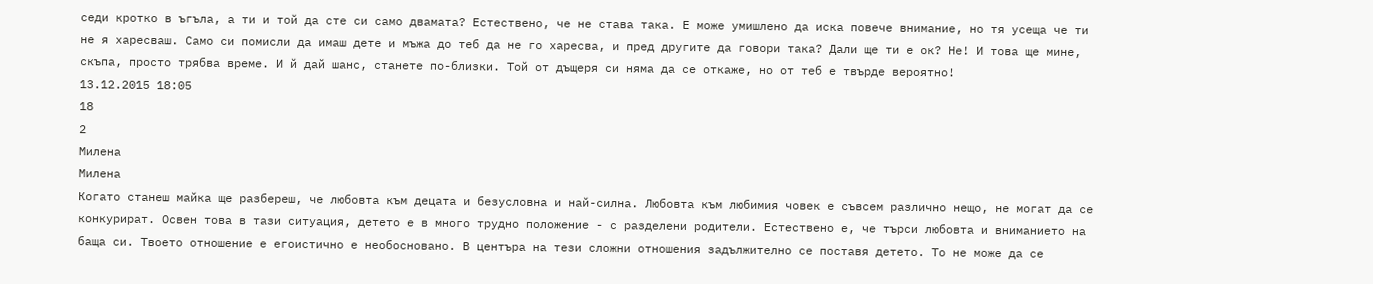седи кротко в ъгъла, а ти и той да сте си само двамата? Естествено, че не става така. Е може умишлено да иска повече внимание, но тя усеща че ти не я харесваш. Само си помисли да имаш дете и мъжа до теб да не го харесва, и пред другите да говори така? Дали ще ти е ок? Не! И това ще мине, скъпа, просто трябва време. И й дай шанс, станете по-близки. Той от дъщеря си няма да се откаже, но от теб е твърде вероятно!
13.12.2015 18:05
18
2
Милена
Милена
Когато станеш майка ще разбереш, че любовта към децата и безусловна и най-силна. Любовта към любимия човек е съвсем различно нещо, не могат да се конкурират. Освен това в тази ситуация, детето е в много трудно положение - с разделени родители. Естествено е, че търси любовта и вниманието на баща си. Твоето отношение е егоистично е необосновано. В центъра на тези сложни отношения задължително се поставя детето. То не може да се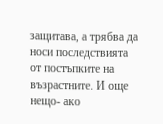защитава, а трябва да носи последствията от постъпките на възрастните. И още нещо- ако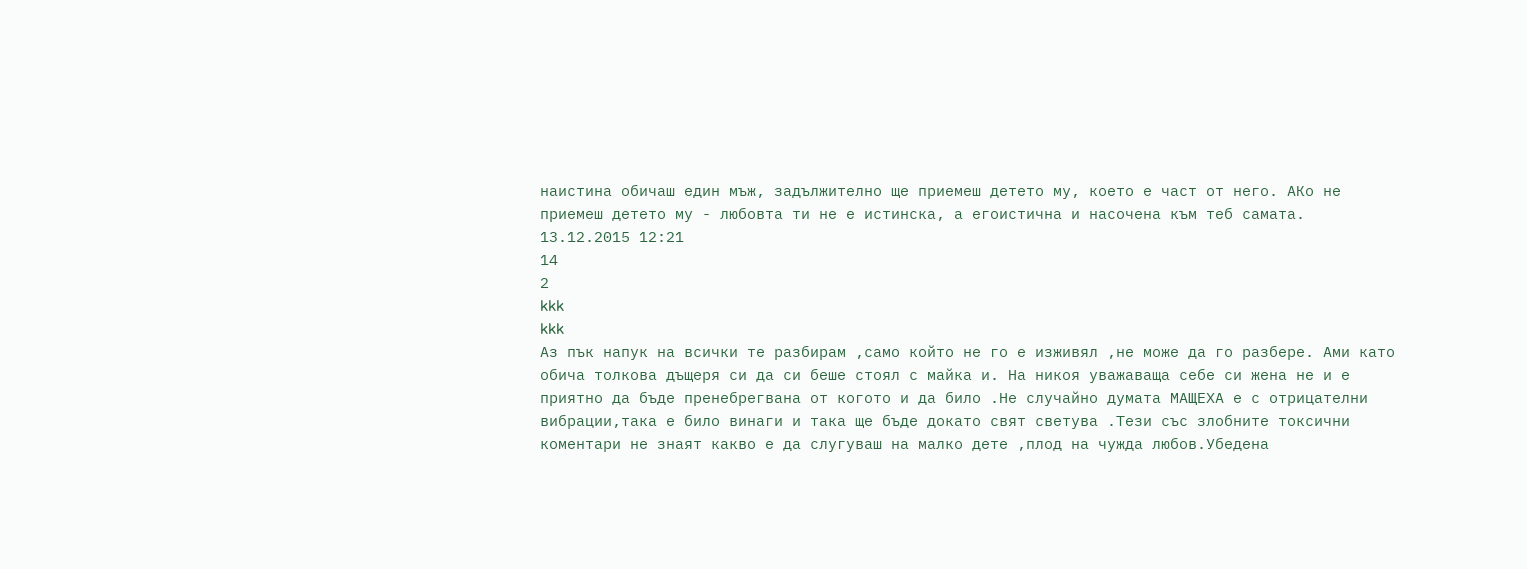наистина обичаш един мъж, задължително ще приемеш детето му, което е част от него. АКо не приемеш детето му - любовта ти не е истинска, а егоистична и насочена към теб самата.
13.12.2015 12:21
14
2
kkk
kkk
Аз пък напук на всички те разбирам ,само който не го е изживял ,не може да го разбере. Ами като обича толкова дъщеря си да си беше стоял с майка и. На никоя уважаваща себе си жена не и е приятно да бъде пренебрегвана от когото и да било .Не случайно думата МАЩЕХА е с отрицателни вибрации,така е било винаги и така ще бъде докато свят светува .Тези със злобните токсични коментари не знаят какво е да слугуваш на малко дете ,плод на чужда любов.Убедена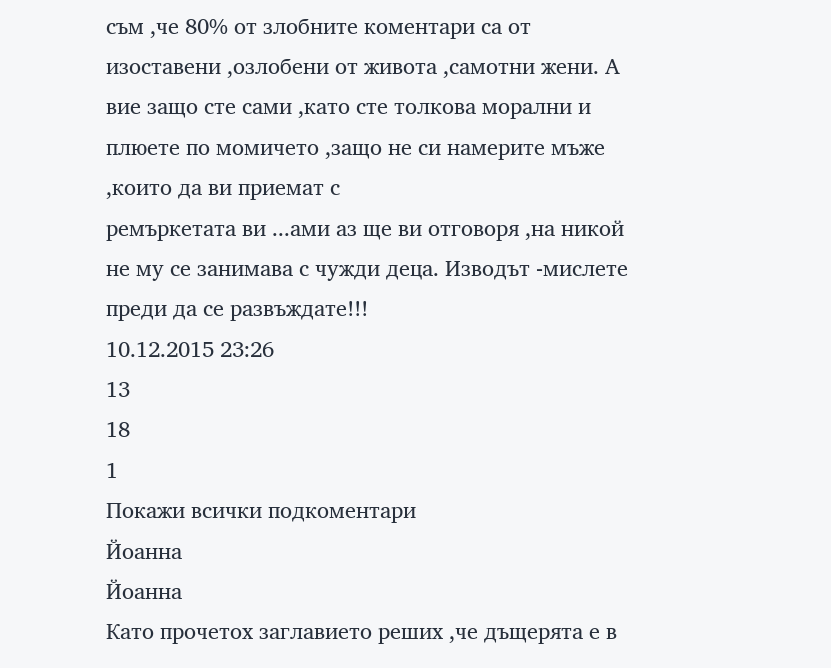съм ,че 80% от злобните коментари са от изоставени ,озлобени от живота ,самотни жени. А вие защо сте сами ,като сте толкова морални и плюете по момичето ,защо не си намерите мъже ,които да ви приемат с
ремъркетата ви ...ами аз ще ви отговоря ,на никой не му се занимава с чужди деца. Изводът -мислете преди да се развъждате!!!
10.12.2015 23:26
13
18
1
Покажи всички подкоментари
Йоанна
Йоанна
Като прочетох заглавието реших ,че дъщерята е в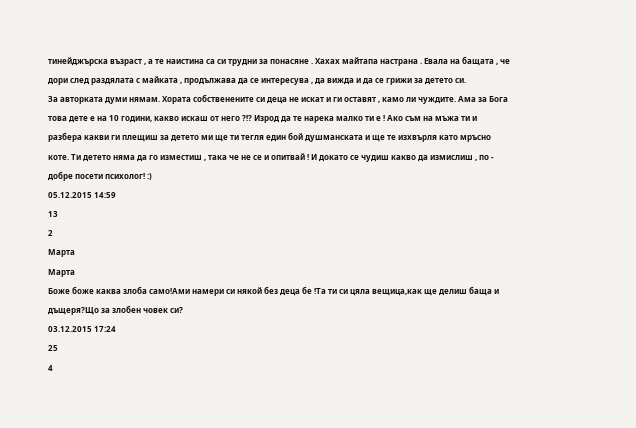тинейджърска възраст , а те наистина са си трудни за понасяне . Хахах майтапа настрана . Евала на бащата , че дори след раздялата с майката , продължава да се интересува , да вижда и да се грижи за детето си.
За авторката думи нямам. Хората собственените си деца не искат и ги оставят , камо ли чуждите. Ама за Бога това дете е на 10 години, какво искаш от него ?!? Изрод да те нарека малко ти е ! Ако съм на мъжа ти и разбера какви ги плещиш за детето ми ще ти тегля един бой душманската и ще те изхвърля като мръсно коте. Ти детето няма да го изместиш , така че не се и опитвай ! И докато се чудиш какво да измислиш , по - добре посети психолог! :)
05.12.2015 14:59
13
2
Марта
Марта
Боже боже каква злоба само!Ами намери си някой без деца бе !Та ти си цяла вещица,как ще делиш баща и дъщеря?Що за злобен човек си?
03.12.2015 17:24
25
4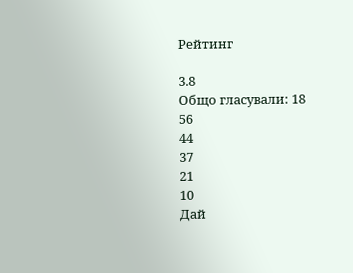Рейтинг

3.8
Общо гласували: 18
56
44
37
21
10
Дай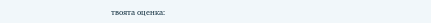твоята оценка: